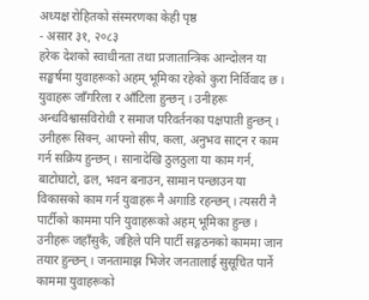अध्यक्ष रोहितको संस्मरणका केही पृष्ठ
- असार ३१, २०८३
हरेक देशको स्वाधीनता तथा प्रजातान्त्रिक आन्दोलन या सङ्घर्षमा युवाहरूको अहम् भूमिका रहेको कुरा निर्विवाद छ । युवाहरू जाँगरिला र आँटिला हुन्छन् । उनीहरू अन्धविश्वासविरोधी र समाज परिवर्तनका पक्षपाती हुन्छन् । उनीहरू सिक्न, आफ्नो सीप, कला, अनुभव साट्न र काम गर्न सक्रिय हुन्छन् । सानादेखि ठुलठुला या काम गर्न, बाटोघाटो, ढल, भवन बनाउन, सामान पन्छाउन या विकासको काम गर्न युवाहरू नै अगाडि रहन्छन् । त्यसरी नै पार्टीको काममा पनि युवाहरूको अहम् भूमिका हुन्छ । उनीहरू जहाँसुकै, जहिले पनि पार्टी सङ्गठनको काममा जान तयार हुन्छन् । जनतामाझ भिजेर जनतालाई सुसूचित पार्ने काममा युवाहरूको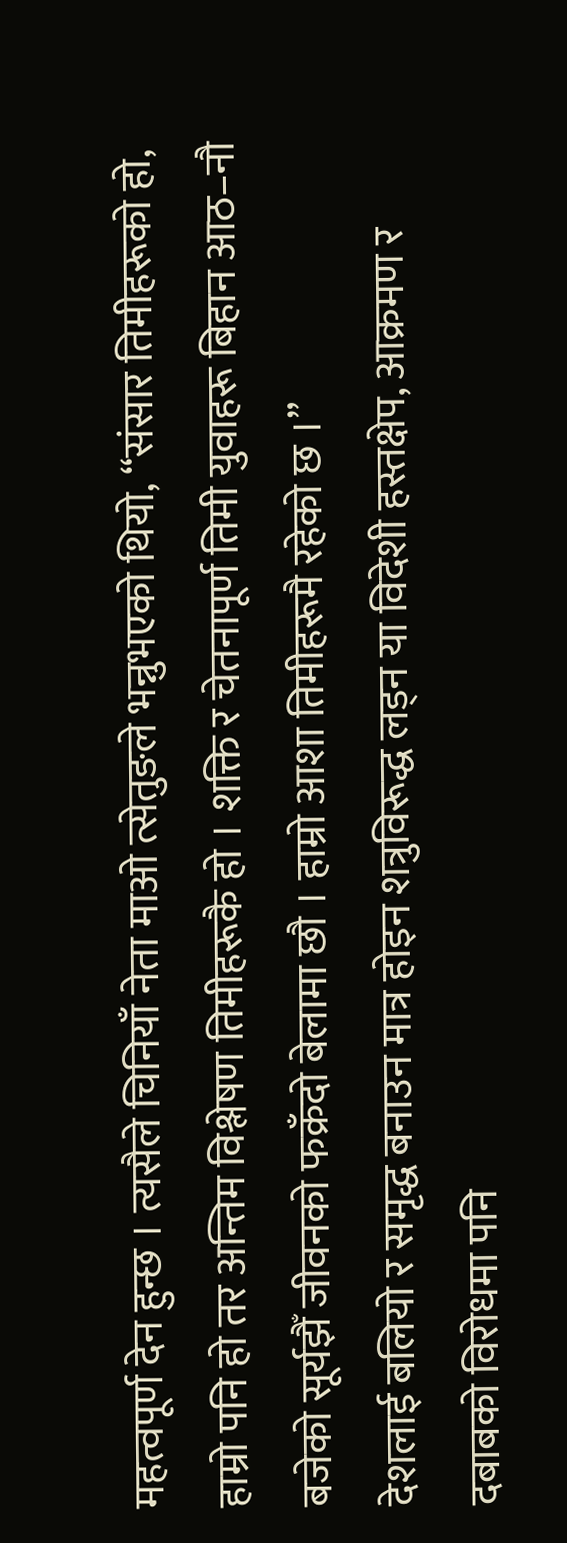महत्वपूर्ण देन हुन्छ । त्यसैले चिनियाँ नेता माओ त्सेतुङले भन्नुभएको थियो, “संसार तिमीहरूको हो, हाम्रो पनि हो तर अन्तिम विश्लेषण तिमीहरूकै हो । शक्ति र चेतनापूर्ण तिमी युवाहरू बिहान आठ–नौ बजेको सूर्यझैँ जीवनको फक्रँदो बेलामा छौ । हाम्रो आशा तिमीहरूमै रहेको छ ।”
देशलाई बलियो र समृद्ध बनाउन मात्र होइन शत्रुविरूद्ध लड्न या विदेशी हस्तक्षेप, आक्रमण र दबाबको विरोधमा पनि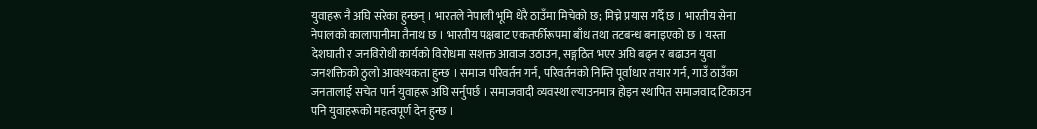युवाहरू नै अघि सरेका हुन्छन् । भारतले नेपाली भूमि धेरै ठाउँमा मिचेको छ; मिच्ने प्रयास गर्दै छ । भारतीय सेना नेपालको कालापानीमा तैनाथ छ । भारतीय पक्षबाट एकतर्फीरूपमा बाँध तथा तटबन्ध बनाइएको छ । यस्ता देशघाती र जनविरोधी कार्यको विरोधमा सशक्त आवाज उठाउन, सङ्गठित भएर अघि बढ्न र बढाउन युवा जनशक्तिको ठुलो आवश्यकता हुन्छ । समाज परिवर्तन गर्न, परिवर्तनको निम्ति पूर्वाधार तयार गर्न, गाउँ ठाउँका जनतालाई सचेत पार्न युवाहरू अघि सर्नुपर्छ । समाजवादी व्यवस्था ल्याउनमात्र होइन स्थापित समाजवाद टिकाउन पनि युवाहरूको महत्वपूर्ण देन हुन्छ ।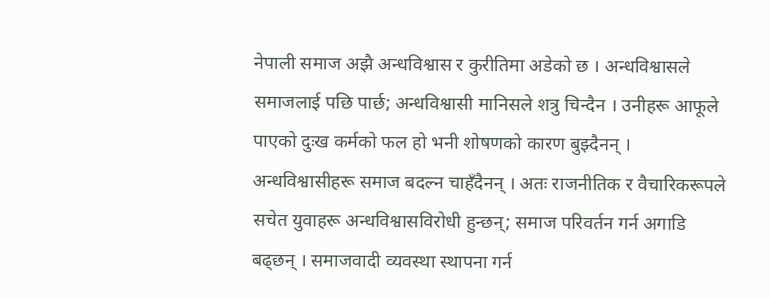नेपाली समाज अझै अन्धविश्वास र कुरीतिमा अडेको छ । अन्धविश्वासले समाजलाई पछि पार्छ; अन्धविश्वासी मानिसले शत्रु चिन्दैन । उनीहरू आफूले पाएको दुःख कर्मको फल हो भनी शोषणको कारण बुझ्दैनन् । अन्धविश्वासीहरू समाज बदल्न चाहँदैनन् । अतः राजनीतिक र वैचारिकरूपले सचेत युवाहरू अन्धविश्वासविरोधी हुन्छन्; समाज परिवर्तन गर्न अगाडि बढ्छन् । समाजवादी व्यवस्था स्थापना गर्न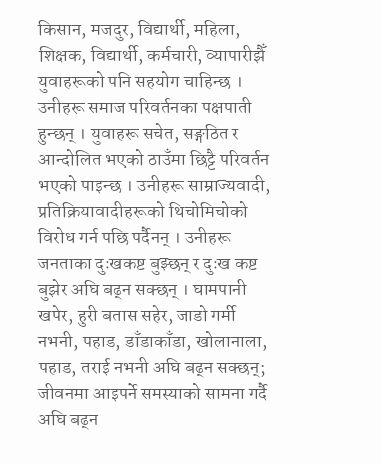किसान, मजदुर, विद्यार्थी, महिला, शिक्षक, विद्यार्थी, कर्मचारी, व्यापारीझैँ युवाहरूको पनि सहयोग चाहिन्छ । उनीहरू समाज परिवर्तनका पक्षपाती हुन्छन् । युवाहरू सचेत, सङ्गठित र आन्दोलित भएको ठाउँमा छिट्टै परिवर्तन भएको पाइन्छ । उनीहरू साम्राज्यवादी, प्रतिक्रियावादीहरूको थिचोमिचोको विरोध गर्न पछि पर्दैनन् । उनीहरू जनताका दुःखकष्ट बुझ्छन् र दुःख कष्ट बुझेर अघि बढ्न सक्छन् । घामपानी खपेर, हुरी बतास सहेर, जाडो गर्मी नभनी, पहाड, डाँडाकाँडा, खोलानाला, पहाड, तराई नभनी अघि बढ्न सक्छन्; जीवनमा आइपर्ने समस्याको सामना गर्दै अघि बढ्न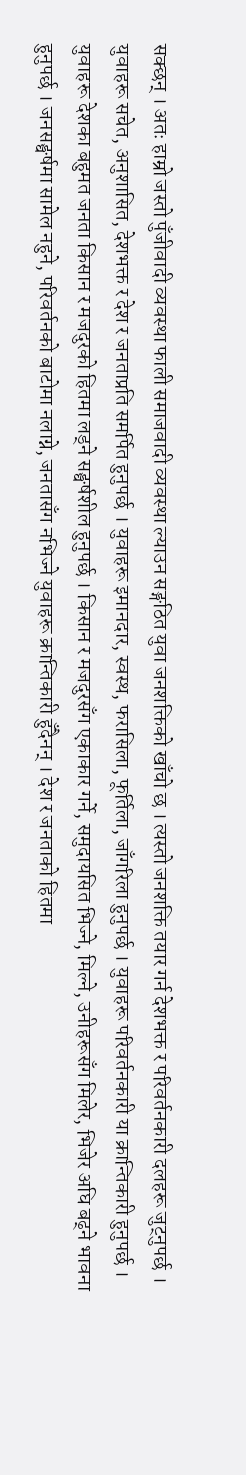सक्छन् । अतः हाम्रो जस्तो पुँजीवादी व्यवस्था फाली समाजवादी व्यवस्था ल्याउन सङ्गठित युवा जनशक्तिको खाँचो छ । त्यस्तो जनशक्ति तयार गर्न देशभक्त र परिवर्तनकारी दलहरू जुट्नुपर्छ ।
युवाहरू सचेत, अनुशासित, देशभक्त र देश र जनताप्रति समर्पित हुनुपर्छ । युवाहरू इमानदार, स्वस्थ, फरासिला, फूर्तिला, जाँगरिला हुनुपर्छ । युवाहरू परिवर्तनकारी या क्रान्तिकारी हुनुपर्छ । युवाहरू देशका बहुमत जनता किसान र मजदुरको हितमा लड्ने सङ्घर्षशील हुनुपर्छ । किसान र मजदुरसँग एकाकार गर्ने, समुदायसित भिज्ने, मिल्ने, उनीहरूसँग मिलेर, भिजेर अघि बढ्ने भावना हुनुपर्छ । जनसङ्घर्षमा सामेल नहुने, परिवर्तनको बाटोमा नलाग्ने, जनतासँग नभिज्ने युवाहरू क्रान्तिकारी हुँदैनन् । देश र जनताको हितमा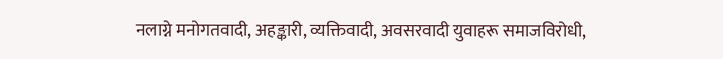नलाग्ने मनोगतवादी, अहङ्कारी, व्यक्तिवादी, अवसरवादी युवाहरू समाजविरोधी,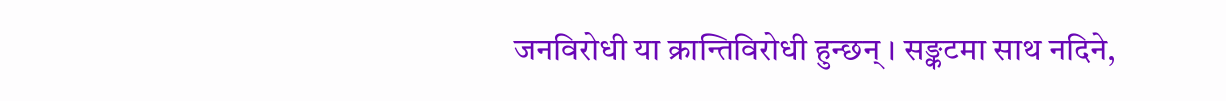जनविरोधी या क्रान्तिविरोधी हुन्छन् । सङ्कटमा साथ नदिने,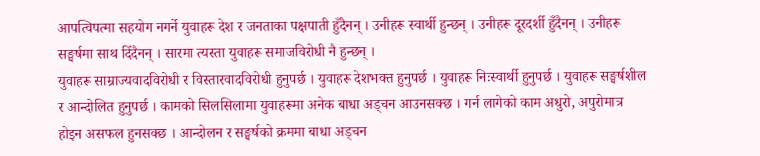आपत्विपत्मा सहयोग नगर्ने युवाहरू देश र जनताका पक्षपाती हुँदैनन् । उनीहरू स्वार्थी हुन्छन् । उनीहरू दूरदर्शी हुँदैनन् । उनीहरू सङ्घर्षमा साथ दिँदैनन् । सारमा त्यस्ता युवाहरू समाजविरोधी नै हुन्छन् ।
युवाहरू साम्राज्यवादविरोधी र विस्तारवादविरोधी हुनुपर्छ । युवाहरू देशभक्त हुनुपर्छ । युवाहरू निःस्वार्थी हुनुपर्छ । युवाहरू सङ्घर्षशील र आन्दोलित हुनुपर्छ । कामको सिलसिलामा युवाहरूमा अनेक बाधा अड्चन आउनसक्छ । गर्न लागेको काम अधुरो, अपुरोमात्र होइन असफल हुनसक्छ । आन्दोलन र सङ्घर्षको क्रममा बाधा अड्चन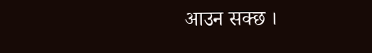आउन सक्छ ।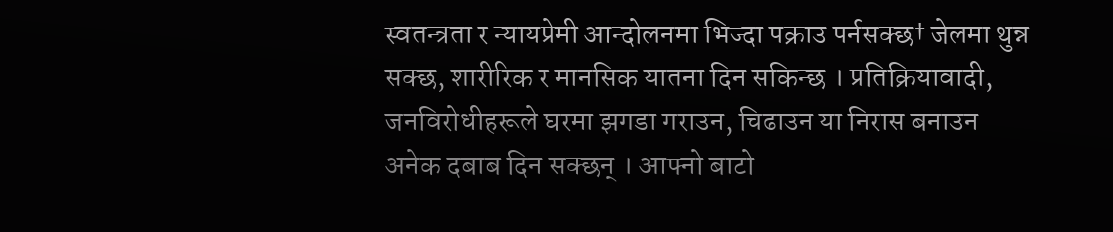स्वतन्त्रता र न्यायप्रेमी आन्दोलनमा भिज्दा पक्राउ पर्नसक्छ† जेलमा थुन्न सक्छ, शारीरिक र मानसिक यातना दिन सकिन्छ । प्रतिक्रियावादी, जनविरोधीहरूले घरमा झगडा गराउन, चिढाउन या निरास बनाउन अनेक दबाब दिन सक्छन् । आफ्नो बाटो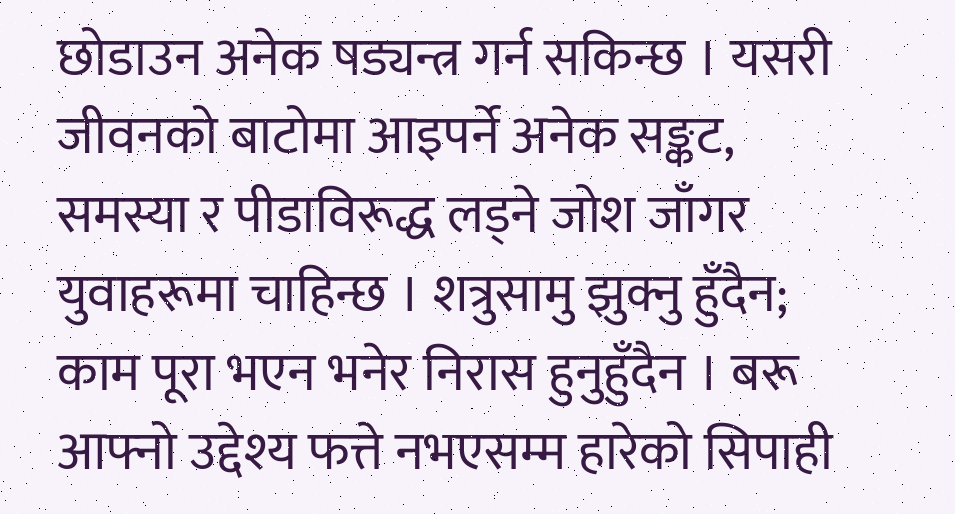छोडाउन अनेक षड्यन्त्र गर्न सकिन्छ । यसरी जीवनको बाटोमा आइपर्ने अनेक सङ्कट, समस्या र पीडाविरूद्ध लड्ने जोश जाँगर युवाहरूमा चाहिन्छ । शत्रुसामु झुक्नु हुँदैन; काम पूरा भएन भनेर निरास हुनुहुँदैन । बरू आफ्नो उद्देश्य फत्ते नभएसम्म हारेको सिपाही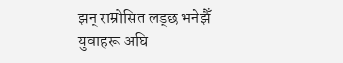झन् राम्रोसित लड्छ भनेझैँ युवाहरू अघि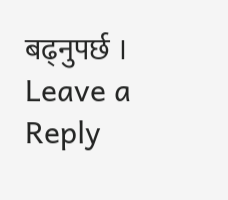बढ्नुपर्छ ।
Leave a Reply